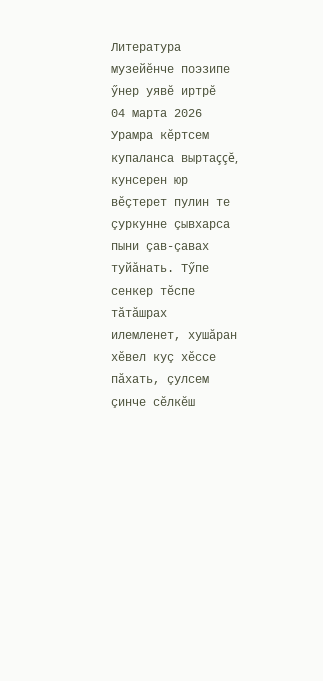Литература музейĕнче поэзипе ӳнер уявĕ иртрĕ
04 марта 2026
Урамра кĕртсем купаланса выртаççĕ, кунсерен юр вĕçтерет пулин те çуркунне çывхарса пыни çав-çавах туйăнать. Тӳпе сенкер тĕспе тăтăшрах илемленет, хушăран хĕвел куç хĕссе пăхать, çулсем çинче сĕлкĕш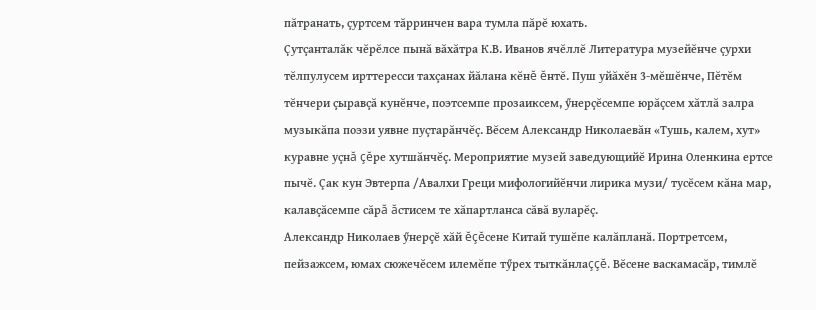пăтранать, çуртсем тăрринчен вара тумла пăрĕ юхать.
Çутçанталăк чĕрĕлсе пынă вăхăтра К.В. Иванов ячĕллĕ Литература музейĕнче çурхи тĕлпулусем ирттересси тахçанах йăлана кĕнĕ ĕнтĕ. Пуш уйăхĕн 3-мĕшĕнче, Пĕтĕм тĕнчери çыравçă кунĕнче, поэтсемпе прозаиксем, ӳнерçĕсемпе юрăçсем хăтлă залра музыкăпа поэзи уявне пуçтарăнчĕç. Вĕсем Александр Николаевăн «Тушь, калем, хут» куравне уçнă çĕре хутшăнчĕç. Мероприятие музей заведующийĕ Ирина Оленкина ертсе пычĕ. Çак кун Эвтерпа /Авалхи Греци мифологийĕнчи лирика музи/ тусĕсем кăна мар, калавçăсемпе сăрă ăстисем те хăпартланса сăвă вуларĕç.
Александр Николаев ӳнерçĕ хăй ĕçĕсене Китай тушĕпе калăпланă. Портретсем, пейзажсем, юмах сюжечĕсем илемĕпе тӳрех тыткăнлаççĕ. Вĕсене васкамасăр, тимлĕ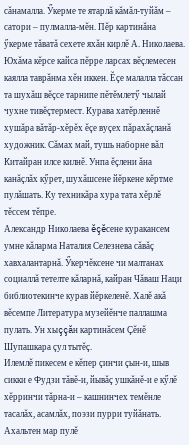сăнамалла. Ӳкерме те ятарлă кăмăл-туйăм – сатори – пулмалла-мĕн. Пĕр картинăна ӳкерме тăватă сехете яхăн кирлĕ А. Николаева. Юхăма кĕрсе кайса пĕрре ларсах вĕçлемесен каялла таврăнма хĕн иккен. Ĕçе малалла тăссан та шухăш вĕçсе тарнипе пĕтĕмлетӳ чылай чухне тивĕçтермест. Курава хатĕрленнĕ хушăра вăтăр-хĕрĕх ĕçе вуçех пăрахăçланă художник. Сăмах май, тушь наборне вăл Китайран илсе килнĕ. Унпа ĕçлени ăна канăçлăх кӳрет, шухăшсене йĕркене кĕртме пулăшать. Ку техникăра хура тата хĕрлĕ тĕссем тĕпре.
Александр Николаева ĕçĕсене куракансем умне кăларма Наталия Селезнева сăвăç хавхалантарнă. Ӳкерчĕксене чи малтанах социаллă тетелте кăларнă, кайран Чăваш Наци библиотекинче курав йĕркеленĕ. Халĕ акă вĕсемпе Литература музейĕнче паллашма пулать. Ун хыççăн картинăсем Çĕнĕ Шупашкара çул тытĕç.
Илемлĕ пикесем е кĕпер çинчи çын-и, шыв сикки е Фудзи тăвĕ-и, йывăç ушкăнĕ-и е кӳлĕ хĕрринчи тăрна-и – кашнинчех темĕнле тасалăх, асамлăх, поэзи пурри туйăнать. Ахальтен мар пулĕ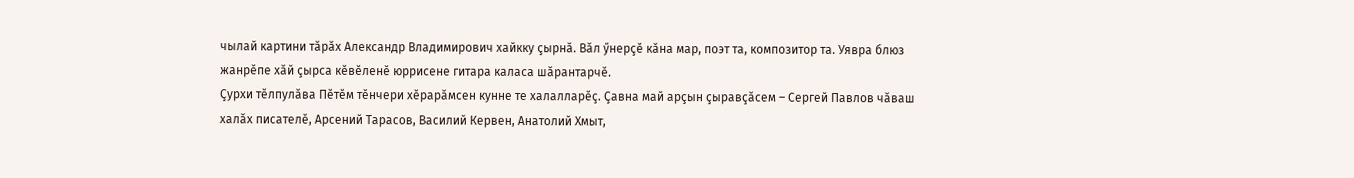чылай картини тăрăх Александр Владимирович хайкку çырнă. Вăл ӳнерçĕ кăна мар, поэт та, композитор та. Уявра блюз жанрĕпе хăй çырса кĕвĕленĕ юррисене гитара каласа шăрантарчĕ.
Çурхи тĕлпулăва Пĕтĕм тĕнчери хĕрарăмсен кунне те халалларĕç. Çавна май арçын çыравçăсем – Сергей Павлов чăваш халăх писателĕ, Арсений Тарасов, Василий Кервен, Анатолий Хмыт,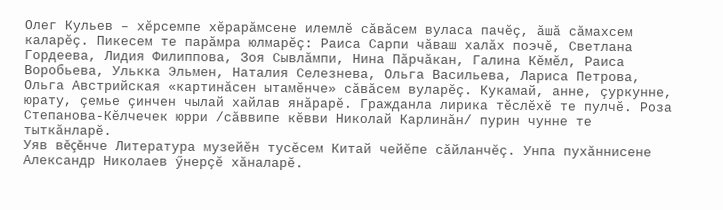Олег Кульев – хĕрсемпе хĕрарăмсене илемлĕ сăвăсем вуласа пачĕç, ăшă сăмахсем каларĕç. Пикесем те парăмра юлмарĕç: Раиса Сарпи чăваш халăх поэчĕ, Светлана Гордеева, Лидия Филиппова, Зоя Сывлăмпи, Нина Пăрчăкан, Галина Кĕмĕл, Раиса Воробьева, Улькка Эльмен, Наталия Селезнева, Ольга Васильева, Лариса Петрова, Ольга Австрийская «картинăсен ытамĕнче» сăвăсем вуларĕç. Кукамай, анне, çуркунне, юрату, çемье çинчен чылай хайлав янăрарĕ. Гражданла лирика тĕслĕхĕ те пулчĕ. Роза Степанова-Кĕлчечек юрри /сăввипе кĕвви Николай Карлинăн/ пурин чунне те тыткăнларĕ.
Уяв вĕçĕнче Литература музейĕн тусĕсем Китай чейĕпе сăйланчĕç. Унпа пухăннисене Александр Николаев ӳнерçĕ хăналарĕ.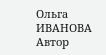Ольга ИВАНОВА
Автор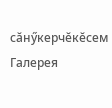сăнӳкерчĕкĕсем
Галерея